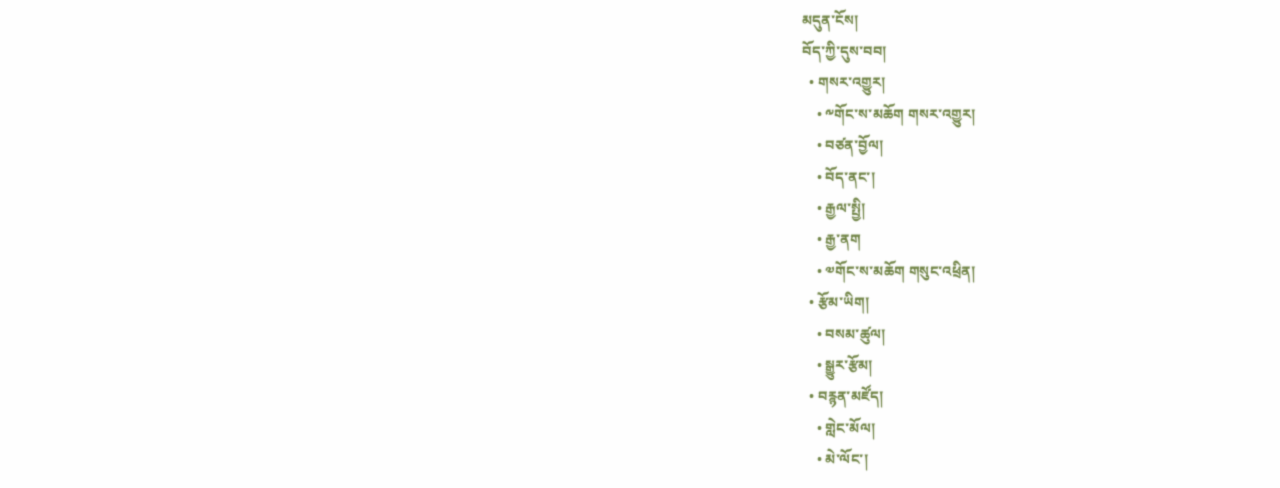མདུན་ངོས།
བོད་ཀྱི་དུས་བབ།
  • གསར་འགྱུར།
    • ༸གོང་ས་མཆོག གསར་འགྱུར།
    • བཙན་བྱོལ།
    • བོད་ནང་།
    • རྒྱལ་སྤྱི།
    • རྒྱ་ནག
    • ༧གོང་ས་མཆོག གསུང་འཕྲིན།
  • རྩོམ་ཡིག།
    • བསམ་ཚུལ།
    • སྒྱུར་རྩོམ།
  • བརྙན་མཛོད།
    • གླེང་མོལ།
    • མེ་ལོང་།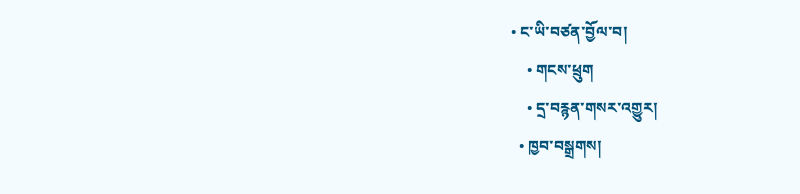• ང་ཡི་བཙན་བྱོལ་བ།
    • གངས་ཕྲུག
    • དྲ་བརྙན་གསར་འགྱུར།
  • ཁྱབ་བསྒྲགས།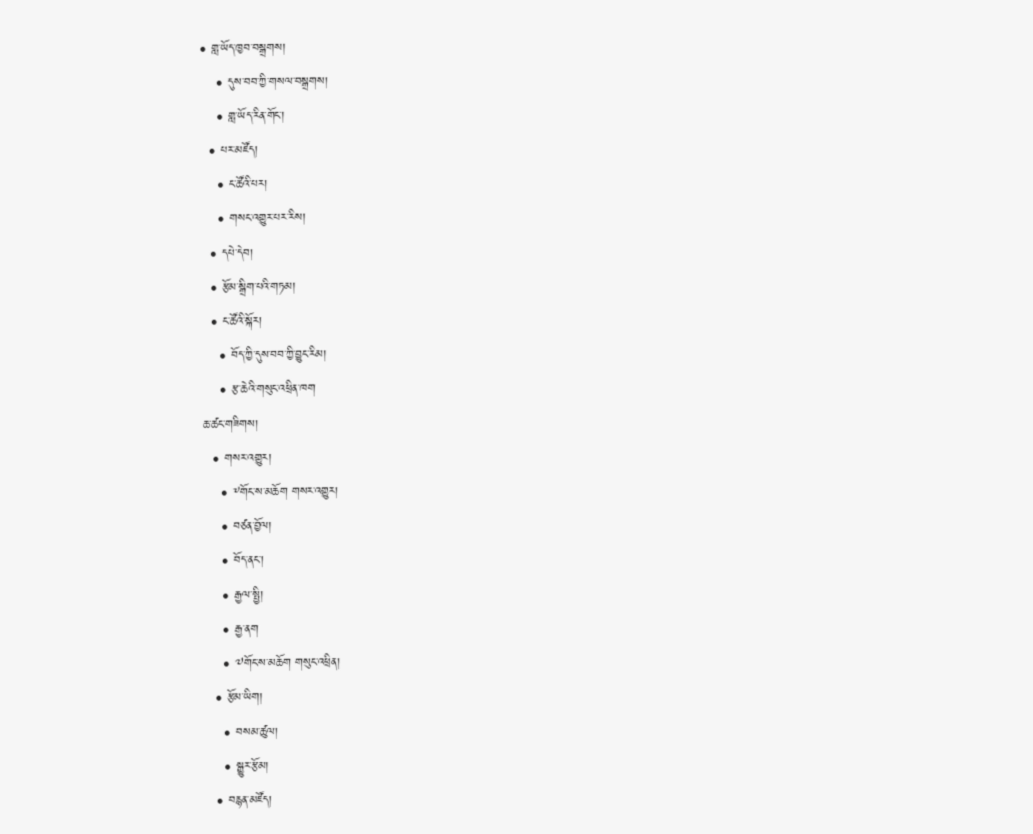• གླ་ཡོད་ཁྱབ་བསྒྲགས།
    • དུས་བབ་ཀྱི་གསལ་བསྒྲགས།
    • གླ་ཡོད་རིན་གོང་།
  • པར་མཛོད།
    • ང་ཚོའི་པར།
    • གསང་འགྱུར་པར་རིས།
  • དཔེ་དེབ།
  • རྩོམ་སྒྲིག་པའི་གཏམ།
  • ང་ཚོའི་སྐོར།
    • བོད་ཀྱི་དུས་བབ་ཀྱི་བྱུང་རིམ།
    • རྩ་ཆེའི་གསུང་འཕྲིན་ཁག
ཆ་ཚང་གཟིགས།
  • གསར་འགྱུར།
    • ༸གོང་ས་མཆོག གསར་འགྱུར།
    • བཙན་བྱོལ།
    • བོད་ནང་།
    • རྒྱལ་སྤྱི།
    • རྒྱ་ནག
    • ༧གོང་ས་མཆོག གསུང་འཕྲིན།
  • རྩོམ་ཡིག།
    • བསམ་ཚུལ།
    • སྒྱུར་རྩོམ།
  • བརྙན་མཛོད།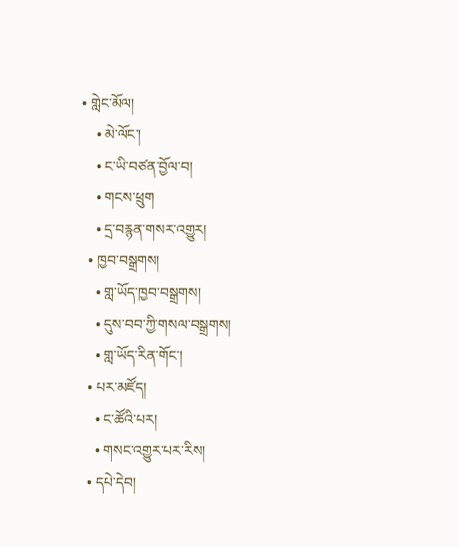• གླེང་མོལ།
    • མེ་ལོང་།
    • ང་ཡི་བཙན་བྱོལ་བ།
    • གངས་ཕྲུག
    • དྲ་བརྙན་གསར་འགྱུར།
  • ཁྱབ་བསྒྲགས།
    • གླ་ཡོད་ཁྱབ་བསྒྲགས།
    • དུས་བབ་ཀྱི་གསལ་བསྒྲགས།
    • གླ་ཡོད་རིན་གོང་།
  • པར་མཛོད།
    • ང་ཚོའི་པར།
    • གསང་འགྱུར་པར་རིས།
  • དཔེ་དེབ།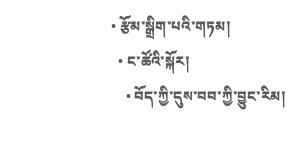• རྩོམ་སྒྲིག་པའི་གཏམ།
  • ང་ཚོའི་སྐོར།
    • བོད་ཀྱི་དུས་བབ་ཀྱི་བྱུང་རིམ།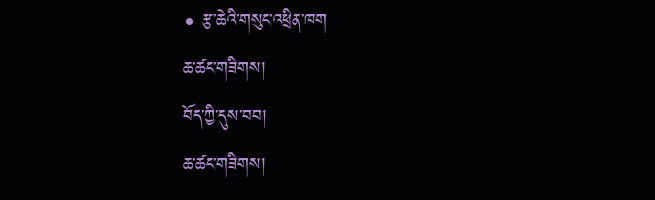• རྩ་ཆེའི་གསུང་འཕྲིན་ཁག
ཆ་ཚང་གཟིགས།
བོད་ཀྱི་དུས་བབ།
ཆ་ཚང་གཟིགས།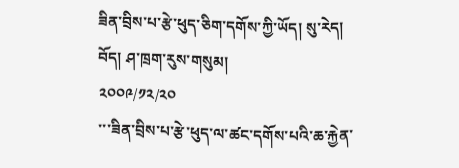ཟིན་བྲིས་པ་རྩེ་ཕུད་ཅིག་དགོས་ཀྱི་ཡོད། སུ་རེད།
བོད། ཤ་ཁྲག་རུས་གསུམ།
༢༠༠༩/༡༢/༢༠
་་་ཟིན་བྲིས་པ་རྩེ་ཕུད་ལ་ཚང་དགོས་པའི་ཆ་རྐྱེན་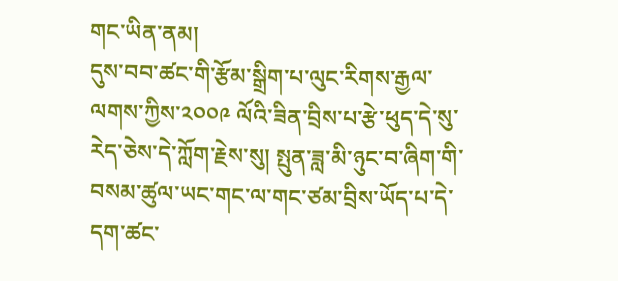གང་ཡིན་ནམ།
དུས་བབ་ཚང་གི་རྩོམ་སྒྲིག་པ་ལུང་རིགས་རྒྱལ་ལགས་ཀྱིས་༢༠༠༩ ལོའི་ཟིན་བྲིས་པ་རྩེ་ཕུད་དེ་སུ་རེད་ཅེས་དེ་ཀློག་རྗེས་སུ། སྤུན་ཟླ་མི་ཉུང་བ་ཞིག་གི་བསམ་ཚུལ་ཡང་གང་ལ་གང་ཙམ་བྲིས་ཡོད་པ་དེ་དག་ཚང་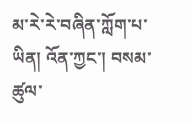མ་རེ་རེ་བཞིན་ཀློག་པ་ཡིན། འོན་ཀྱང་། བསམ་ཚུལ་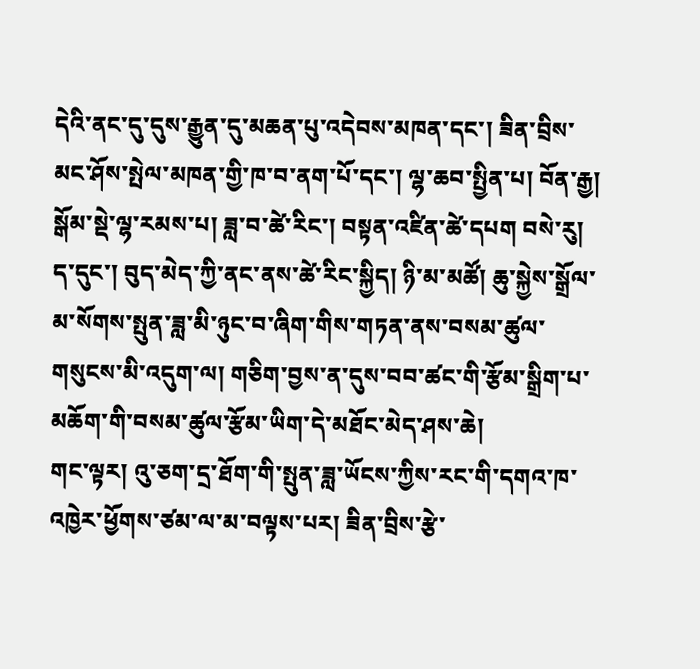དེའི་ནང་དུ་དུས་རྒྱུན་དུ་མཆན་པུ་འདེབས་མཁན་དང་། ཟིན་བྲིས་མང་ཤོས་སྤེལ་མཁན་གྱི་ཁ་བ་ནག་པོ་དང་། ལྷ་ཆབ་སྤྱིན་པ། བོན་རྒྱ། སྒོམ་སྡེ་ལྷ་རམས་པ། ཟླ་བ་ཚེ་རིང་། བསྟན་འཛིན་ཚེ་དཔག བསེ་རུ། ད་དུང་། བུད་མེད་ཀྱི་ནང་ནས་ཚེ་རིང་སྐྱིད། ཉི་མ་མཚོ། ཆུ་སྐྱེས་སྒྲོལ་མ་སོགས་སྤུན་ཟླ་མི་ཉུང་བ་ཞིག་གིས་གཏན་ནས་བསམ་ཚུལ་གསུངས་མི་འདུག་ལ། གཅིག་བྱས་ན་དུས་བབ་ཚང་གི་རྩོམ་སྒྲིག་པ་མཆོག་གི་བསམ་ཚུལ་རྩོམ་ཡིག་དེ་མཐོང་མེད་ཤས་ཆེ།
གང་ལྟར། འུ་ཅག་དྲ་ཐོག་གི་སྤུན་ཟླ་ཡོངས་ཀྱིས་རང་གི་དགའ་ཁ་འཁྱེར་ཕྱོགས་ཙམ་ལ་མ་བལྟས་པར། ཟིན་བྲིས་རྩེ་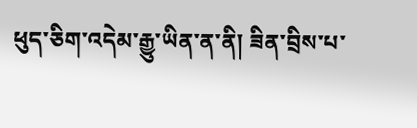ཕུད་ཅིག་འདེམ་རྒྱུ་ཡིན་ན་ནི། ཟིན་བྲིས་པ་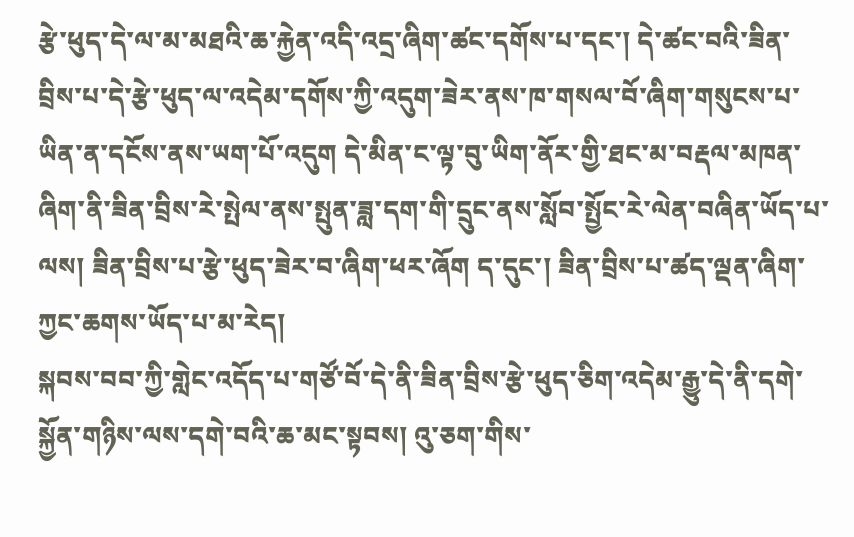རྩེ་ཕུད་དེ་ལ་མ་མཐའི་ཆ་རྐྱེན་འདི་འདྲ་ཞིག་ཚང་དགོས་པ་དང་། དེ་ཚང་བའི་ཟིན་བྲིས་པ་དེ་རྩེ་ཕུད་ལ་འདེམ་དགོས་ཀྱི་འདུག་ཟེར་ནས་ཁ་གསལ་བོ་ཞིག་གསུངས་པ་ཡིན་ན་དངོས་ནས་ཡག་པོ་འདུག དེ་མིན་ང་ལྟ་བུ་ཡིག་ནོར་གྱི་ཐང་མ་བརྡལ་མཁན་ཞིག་ནི་ཟིན་བྲིས་རེ་སྤེལ་ནས་སྤུན་ཟླ་དག་གི་དྲུང་ནས་སློབ་སྤྱོང་རེ་ལེན་བཞིན་ཡོད་པ་ལས། ཟིན་བྲིས་པ་རྩེ་ཕུད་ཟེར་བ་ཞིག་ཕར་ཞོག ད་དུང་། ཟིན་བྲིས་པ་ཚད་ལྡན་ཞིག་ཀྱང་ཆགས་ཡོད་པ་མ་རེད།
སྐབས་བབ་ཀྱི་གླེང་འདོད་པ་གཙོ་བོ་དེ་ནི་ཟིན་བྲིས་རྩེ་ཕུད་ཅིག་འདེམ་རྒྱུ་དེ་ནི་དགེ་སྐྱོན་གཉིས་ལས་དགེ་བའི་ཆ་མང་སྟབས། འུ་ཅག་གིས་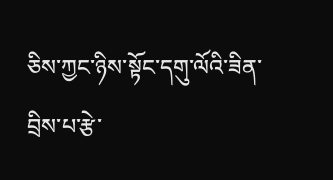ཅིས་ཀྱང་ཉིས་སྟོང་དགུ་ལོའི་ཟིན་བྲིས་པ་རྩེ་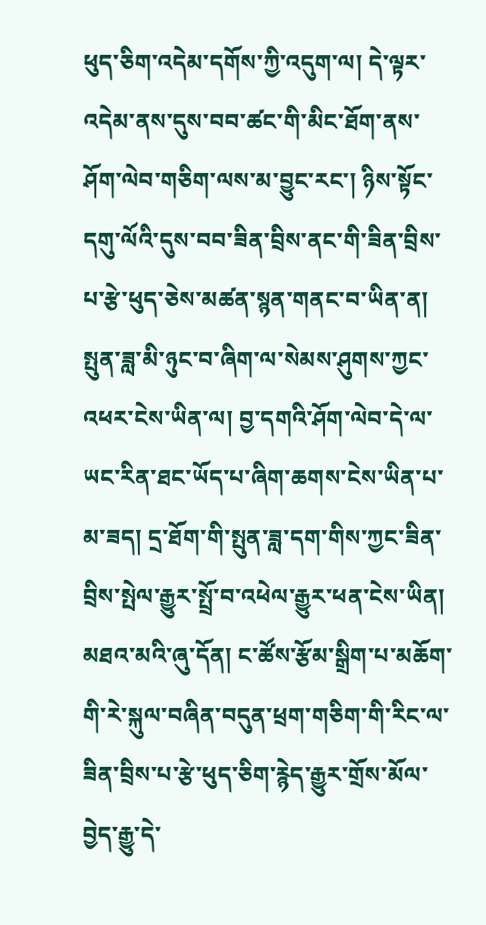ཕུད་ཅིག་འདེམ་དགོས་ཀྱི་འདུག་ལ། དེ་ལྟར་འདེམ་ནས་དུས་བབ་ཚང་གི་མིང་ཐོག་ནས་ཤོག་ལེབ་གཅིག་ལས་མ་བྱུང་རང་། ཉིས་སྟོང་དགུ་ལོའི་དུས་བབ་ཟིན་བྲིས་ནང་གི་ཟིན་བྲིས་པ་རྩེ་ཕུད་ཅེས་མཚན་སྙན་གནང་བ་ཡིན་ན། སྤུན་ཟླ་མི་ཉུང་བ་ཞིག་ལ་སེམས་ཤུགས་ཀྱང་འཕར་ངེས་ཡིན་ལ། བྱ་དགའི་ཤོག་ལེབ་དེ་ལ་ཡང་རིན་ཐང་ཡོད་པ་ཞིག་ཆགས་ངེས་ཡིན་པ་མ་ཟད། དྲ་ཐོག་གི་སྤུན་ཟླ་དག་གིས་ཀྱང་ཟིན་བྲིས་སྤེལ་རྒྱུར་སྤྲོ་བ་འཕེལ་རྒྱུར་ཕན་ངེས་ཡིན།
མཐའ་མའི་ཞུ་དོན། ང་ཚོས་རྩོམ་སྒྲིག་པ་མཆོག་གི་རེ་སྐུལ་བཞིན་བདུན་ཕྲག་གཅིག་གི་རིང་ལ་ཟིན་བྲིས་པ་རྩེ་ཕུད་ཅིག་རྙེད་རྒྱུར་གྲོས་མོལ་བྱེད་རྒྱུ་དེ་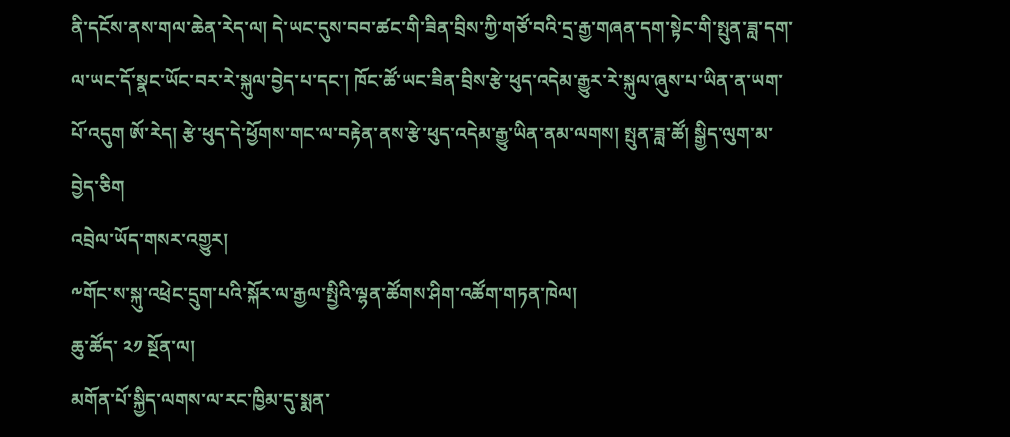ནི་དངོས་ནས་གལ་ཆེན་རེད་ལ། དེ་ཡང་དུས་བབ་ཚང་གི་ཟིན་བྲིས་ཀྱི་གཙོ་བའི་དྲ་རྒྱ་གཞན་དག་སྟེང་གི་སྤུན་ཟླ་དག་ལ་ཡང་དོ་སྣང་ཡོང་བར་རེ་སྐུལ་བྱེད་པ་དང་། ཁོང་ཚོ་ཡང་ཟིན་བྲིས་རྩེ་ཕུད་འདེམ་རྒྱུར་རེ་སྐུལ་ཞུས་པ་ཡིན་ན་ཡག་པོ་འདུག ཨོ་རེད། རྩེ་ཕུད་དེ་ཕྱོགས་གང་ལ་བརྟེན་ནས་རྩེ་ཕུད་འདེམ་རྒྱུ་ཡིན་ནམ་ལགས། སྤུན་ཟླ་ཚོ། སྒྱིད་ལུག་མ་བྱེད་ཅིག
འབྲེལ་ཡོད་གསར་འགྱུར།
༸གོང་ས་སྐུ་འཕྲེང་དྲུག་པའི་སྐོར་ལ་རྒྱལ་སྤྱིའི་ལྷན་ཚོགས་ཤིག་འཚོག་གཏན་ཁེལ།
ཆུ་ཚོད་ ༢༡ སྔོན་ལ།
མགོན་པོ་སྐྱིད་ལགས་ལ་རང་ཁྱིམ་དུ་སྨན་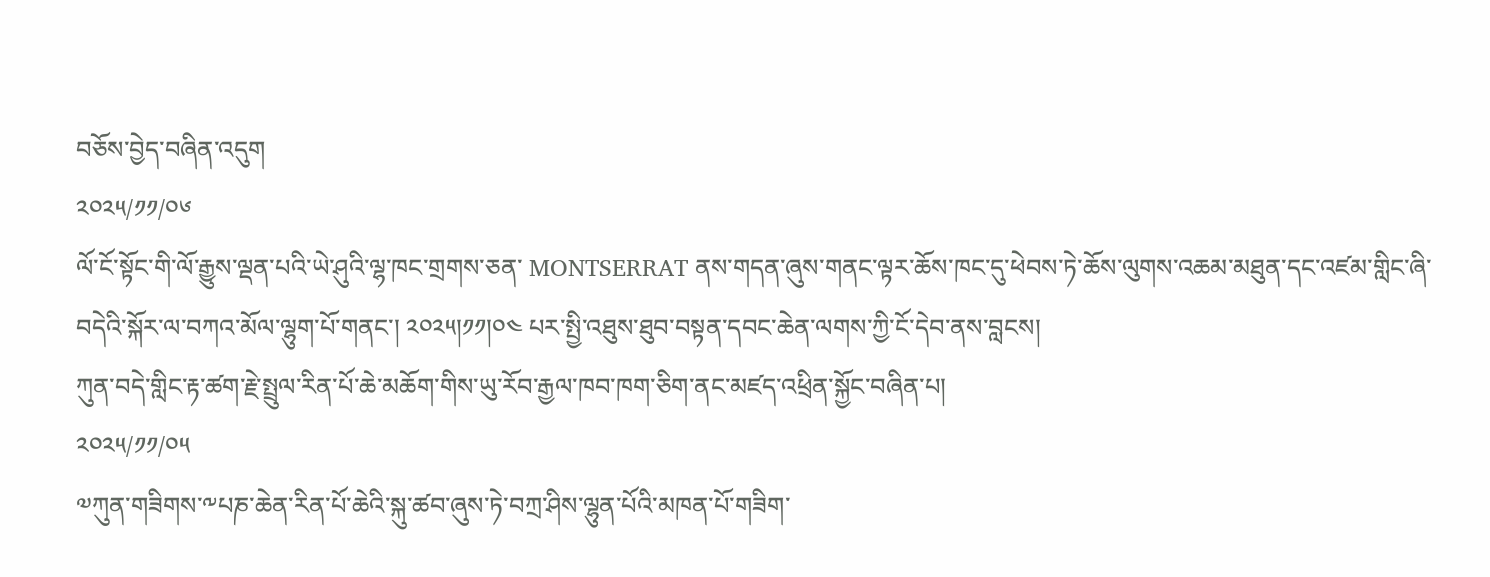བཅོས་བྱེད་བཞིན་འདུག
༢༠༢༥/༡༡/༠༦
ལོ་ངོ་སྟོང་གི་ལོ་རྒྱུས་ལྡན་པའི་ཡེ་ཤུའི་ལྷ་ཁང་གྲགས་ཅན་ MONTSERRAT ནས་གདན་ཞུས་གནང་ལྟར་ཆོས་ཁང་དུ་ཕེབས་ཏེ་ཆོས་ལུགས་འཆམ་མཐུན་དང་འཛམ་གླིང་ཞི་བདེའི་སྐོར་ལ་བཀའ་མོལ་ལྷུག་པོ་གནང་། ༢༠༢༥།༡༡།༠༤ པར་སྤྱི་འཐུས་ཐུབ་བསྟན་དབང་ཆེན་ལགས་ཀྱི་ངོ་དེབ་ནས་བླངས།
ཀུན་བདེ་གླིང་རྟ་ཚག་རྗེ་སྤྲུལ་རིན་པོ་ཆེ་མཆོག་གིས་ཡུ་རོབ་རྒྱལ་ཁབ་ཁག་ཅིག་ནང་མཛད་འཕྲིན་སྐྱོང་བཞིན་པ།
༢༠༢༥/༡༡/༠༥
༧ཀུན་གཟིགས་༸པཎ་ཆེན་རིན་པོ་ཆེའི་སྐུ་ཚབ་ཞུས་ཏེ་བཀྲ་ཤིས་ལྷུན་པོའི་མཁན་པོ་གཟིག་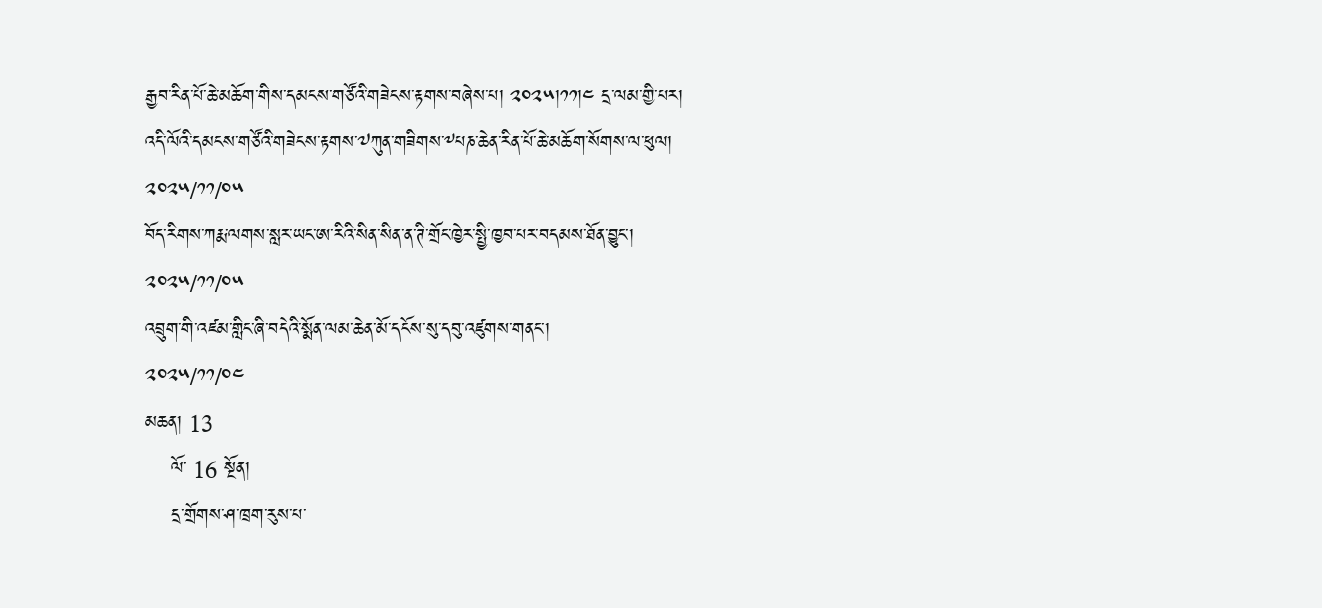རྒྱབ་རིན་པོ་ཆེ་མཆོག་གིས་དམངས་གཙོའི་གཟེངས་རྟགས་བཞེས་པ། ༢༠༢༥།༡༡།༤ དྲ་ལམ་གྱི་པར།
འདི་ལོའི་དམངས་གཙོའི་གཟེངས་རྟགས་༧ཀུན་གཟིགས་༸པཎ་ཆེན་རིན་པོ་ཆེ་མཆོག་སོགས་ལ་ཕུལ།
༢༠༢༥/༡༡/༠༥
བོད་རིགས་ཀརྨ་ལགས་སླར་ཡང་ཨ་རིའི་སིན་སིན་ན་ཊི་གྲོང་ཁྱེར་སྤྱི་ཁྱབ་པར་བདམས་ཐོན་བྱུང་།
༢༠༢༥/༡༡/༠༥
འབྲུག་གི་འཛམ་གླིང་ཞི་བདེའི་སྨོན་ལམ་ཆེན་མོ་དངོས་སུ་དབུ་འཛུགས་གནང་།
༢༠༢༥/༡༡/༠༤
མཆན། 13
    ལོ་ 16 སྔོན།
    དྲ་གྲོགས་ཤ་ཁྲག་རུས་པ་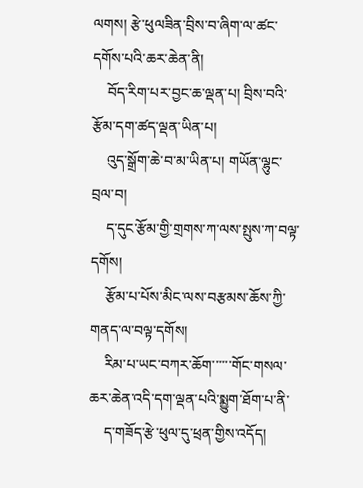ལགས། རྩེ་ཕུལཟིན་བྲིས་བ་ཞིག་ལ་ཚང་དགོས་པའི་ཆར་ཆེན་ནི།
    བོད་རིག་པར་བྱང་ཆ་ལྡན་པ། བྲིས་བའི་རྩོམ་དག་ཚད་ལྡན་ཡིན་པ།
    འུད་སྒྲོག་ཆེ་བ་མ་ཡིན་པ། གཡོན་ལྷུང་བྲལ་བ།
    ད་དུང་རྩོམ་གྱི་གྲགས་ཀ་ལས་སྤུས་ཀ་བལྟ་དགོས།
    རྩོམ་པ་པོས་མིང་ལས་བརྩམས་ཆོས་ཀྱི་གནད་ལ་བལྟ་དགོས།
    རིམ་པ་ཡང་བཀར་ཆོག་་་་་་གོང་གསལ་ཆར་ཆེན་འདི་དག་ལྡན་པའི་སྨྱུག་ཐོག་པ་ནི་
    ད་གཟོད་རྩེ་ཕུལ་དུ་ཕྲན་གྱིས་འདོད།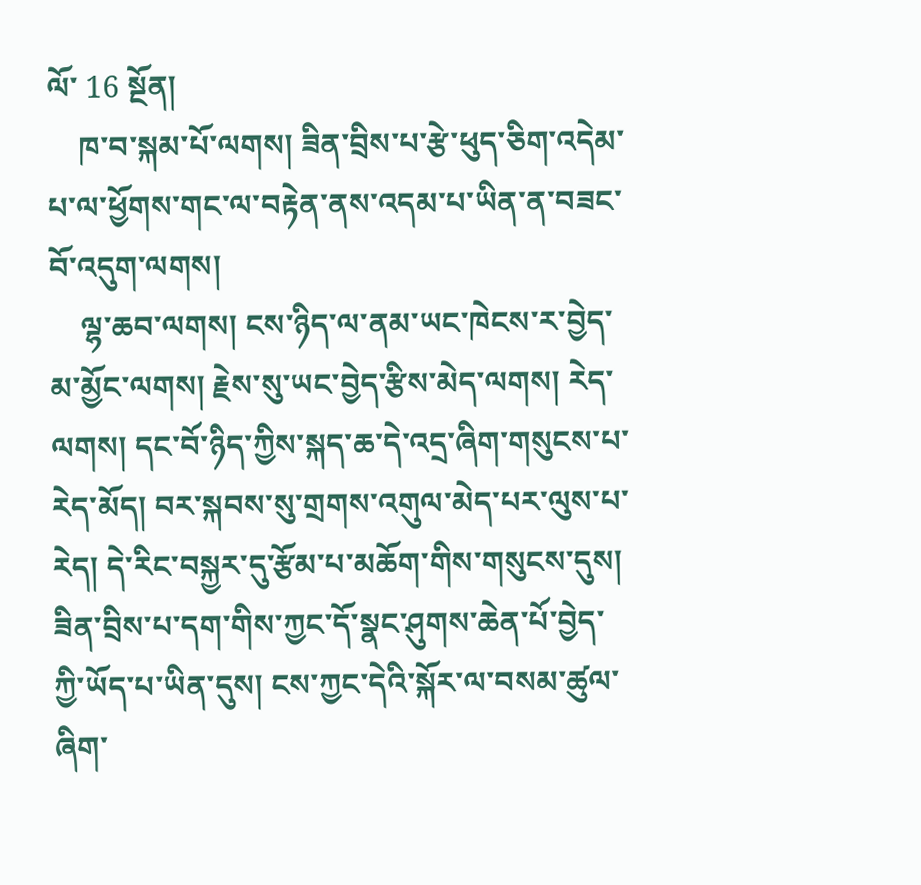ལོ་ 16 སྔོན།
    ཁ་བ་སྐམ་པོ་ལགས། ཟིན་བྲིས་པ་རྩེ་ཕུད་ཅིག་འདེམ་པ་ལ་ཕྱོགས་གང་ལ་བརྟེན་ནས་འདམ་པ་ཡིན་ན་བཟང་བོ་འདུག་ལགས།
    ལྷ་ཆབ་ལགས། ངས་ཉིད་ལ་ནམ་ཡང་ཁེངས་ར་བྱེད་མ་མྱོང་ལགས། རྗེས་སུ་ཡང་བྱེད་རྩིས་མེད་ལགས། རེད་ལགས། དང་བོ་ཉིད་ཀྱིས་སྐད་ཆ་དེ་འདྲ་ཞིག་གསུངས་པ་རེད་མོད། བར་སྐབས་སུ་གྲགས་འགུལ་མེད་པར་ལུས་པ་རེད། དེ་རིང་བསྐྱར་དུ་རྩོམ་པ་མཆོག་གིས་གསུངས་དུས། ཟིན་བྲིས་པ་དག་གིས་ཀྱང་དོ་སྣང་ཤུགས་ཆེན་པོ་བྱེད་ཀྱི་ཡོད་པ་ཡིན་དུས། ངས་ཀྱང་དེའི་སྐོར་ལ་བསམ་ཚུལ་ཞིག་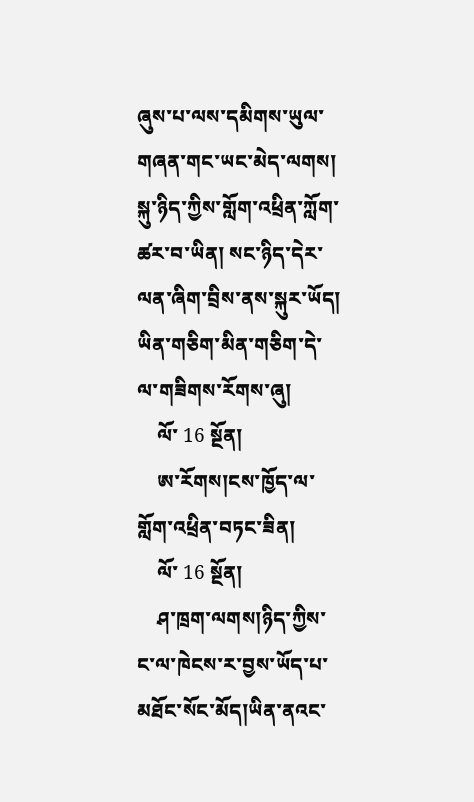ཞུས་པ་ལས་དམིགས་ཡུལ་གཞན་གང་ཡང་མེད་ལགས། སྐུ་ཉིད་ཀྱིས་གློག་འཕྲིན་ཀློག་ཚར་བ་ཡིན། སང་ཉིད་དེར་ལན་ཞིག་བྲིས་ནས་སྐུར་ཡོད། ཡིན་གཅིག་མིན་གཅིག་དེ་ལ་གཟིགས་རོགས་ཞུ།
    ལོ་ 16 སྔོན།
    ཨ་རོགས།ངས་ཁྱོད་ལ་གློག་འཕྲིན་བཏང་ཟིན།
    ལོ་ 16 སྔོན།
    ཤ་ཁྲག་ལགས།ཉིད་ཀྱིས་ང་ལ་ཁེངས་ར་བྱས་ཡོད་པ་མཐོང་སོང་མོད།ཡིན་ནའང་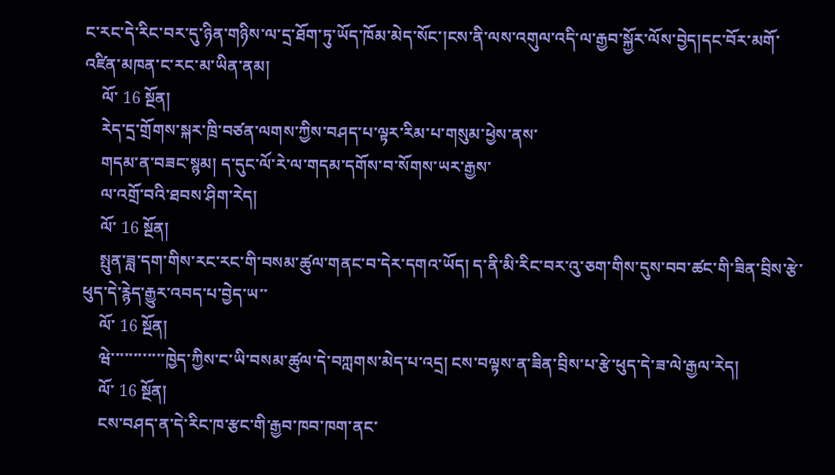ང་རང་དེ་རིང་བར་དུ་ཉིན་གཉིས་ལ་དྲ་ཐོག་ཏུ་ཡོད་ཁོམ་མེད་སོང་།ངས་ནི་ལས་འགུལ་འདི་ལ་རྒྱབ་སྐྱོར་ལོས་བྱེད།དང་བོར་མགོ་འཛིན་མཁན་ང་རང་མ་ཡིན་ནམ།
    ལོ་ 16 སྔོན།
    རེད་དྲ་གྲོགས་སྐར་ཁྲི་བཙན་ལགས་ཀྱིས་བཤད་པ་ལྟར་རིམ་པ་གསུམ་ཕྱེས་ནས་
    གདམ་ན་བཟང་སྙམ། ད་དུང་ལོ་རེ་ལ་གདམ་དགོས་བ་སོགས་ཡར་རྒྱས་
    ལ་འགྲོ་བའི་ཐབས་ཤིག་རེད།
    ལོ་ 16 སྔོན།
    སྤུན་ཟླ་དག་གིས་རང་རང་གི་བསམ་ཚུལ་གནང་བ་དེར་དགའ་ཡོད། ད་ནི་མི་རིང་བར་འུ་ཅག་གིས་དུས་བབ་ཚང་གི་ཟིན་བྲིས་རྩེ་ཕུད་དེ་རྙེད་རྒྱུར་འབད་པ་བྱེད་ཡ་་
    ལོ་ 16 སྔོན།
    ཝེ་་་་་་་་་་་་ཁྱེད་ཀྱིས་ང་ཡི་བསམ་ཚུལ་དེ་བཀླགས་མེད་པ་འདྲ། ངས་བལྟས་ན་ཟིན་བྲིས་པ་རྩེ་ཕུད་དེ་ཟ་ལེ་རྒྱལ་རེད།
    ལོ་ 16 སྔོན།
    ངས་བཤད་ན་དེ་རིང་ཁ་རྩང་གི་རྒྱབ་ཁབ་ཁག་ནང་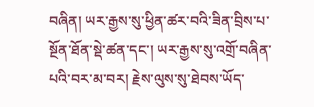བཞིན། ཡར་རྒྱས་སུ་ཕྱིན་ཚར་བའི་ཟིན་བྲིས་པ་སྔོན་ཐོན་སྡེ་ཚན་དང་། ཡར་རྒྱས་སུ་འགྲོ་བཞིན་པའི་བར་མ་བར། རྗེས་ལུས་སུ་ཐེབས་ཡོད་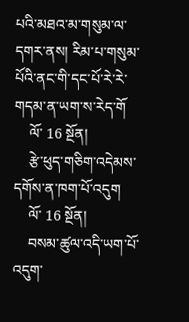པའི་མཐའ་མ་གསུམ་ལ་དགར་ནས། རིམ་པ་གསུམ་པོའི་ནང་གི་དང་པོ་རེ་རེ་གདམ་ན་ཡག་ས་རེད་གོ
    ལོ་ 16 སྔོན།
    རྩེ་ཕུད་གཅིག་འདེམས་དགོས་ན་ཁག་པོ་འདུག
    ལོ་ 16 སྔོན།
    བསམ་ཚུལ་འདི་ཡག་པོ་འདུག་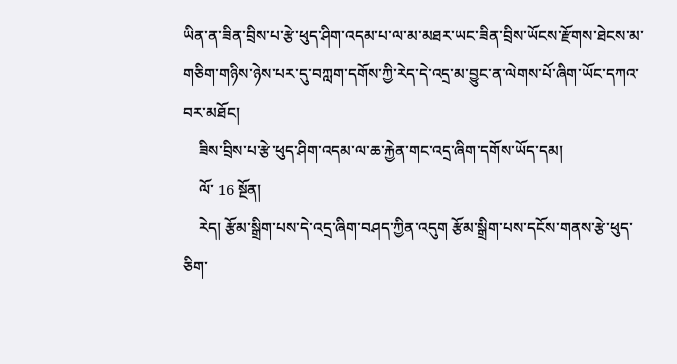ཡིན་ན་ཟིན་བྲིས་པ་རྩེ་ཕུད་ཤིག་འདམ་པ་ལ་མ་མཐར་ཡང་ཟིན་བྲིས་ཡོངས་རྫོགས་ཐེངས་མ་གཅིག་གཉིས་ཉེས་པར་དུ་བཀླག་དགོས་ཀྱི་རེད་དེ་འདྲ་མ་བྱུང་ན་ལེགས་པོ་ཞིག་ཡོང་དཀའ་བར་མཐོང།
    ཟིས་བྲིས་པ་རྩེ་ཕུད་ཤིག་འདམ་ལ་ཆ་རྐྱེན་གང་འདྲ་ཞིག་དགོས་ཡོད་དམ།
    ལོ་ 16 སྔོན།
    རེད། རྩོམ་སྒྲིག་པས་དེ་འདྲ་ཞིག་བཤད་ཀྱིན་འདུག རྩོམ་སྒྲིག་པས་དངོས་གནས་རྩེ་ཕུད་ཅིག་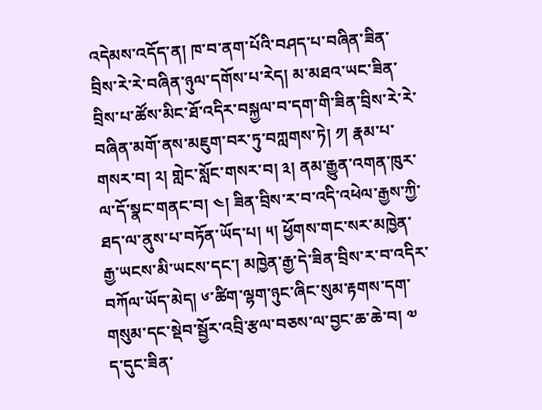འདེམས་འདོད་ན། ཁ་བ་ནག་པོའི་བཤད་པ་བཞིན་ཟིན་བྲིས་རེ་རེ་བཞིན་ཉུལ་དགོས་པ་རེད། མ་མཐའ་ཡང་ཟིན་བྲིས་པ་ཚོས་མིང་ཐོ་འདིར་བསྐྱལ་བ་དག་གི་ཟིན་བྲིས་རེ་རེ་བཞིན་མགོ་ནས་མཇུག་བར་ཏུ་བཀླགས་ཏེ། ༡། རྣམ་པ་གསར་བ། ༢། གླེང་སློང་གསར་བ། ༣། ནམ་རྒྱུན་འགན་ཁུར་ལ་དོ་སྣང་གནང་བ། ༤། ཟིན་བྲིས་ར་བ་འདི་འཕེལ་རྒྱས་ཀྱི་ཐད་ལ་ནུས་པ་བཏོན་ཡོད་པ། ༥། ཕྱོགས་གང་སར་མཁྱེན་རྒྱ་ཡངས་མི་ཡངས་དང་། མཁྱེན་རྒྱ་དེ་ཟིན་བྲིས་ར་བ་འདིར་བཀོལ་ཡོད་མེད། ༦་ཚིག་ལྷག་ཉུང་ཞིང་སུམ་རྟགས་དག་གསུམ་དང་སྡེབ་སྦྱོར་འབྲི་རྩལ་བཅས་ལ་བྱང་ཆ་ཆེ་བ། ༧ ད་དུང་ཟིན་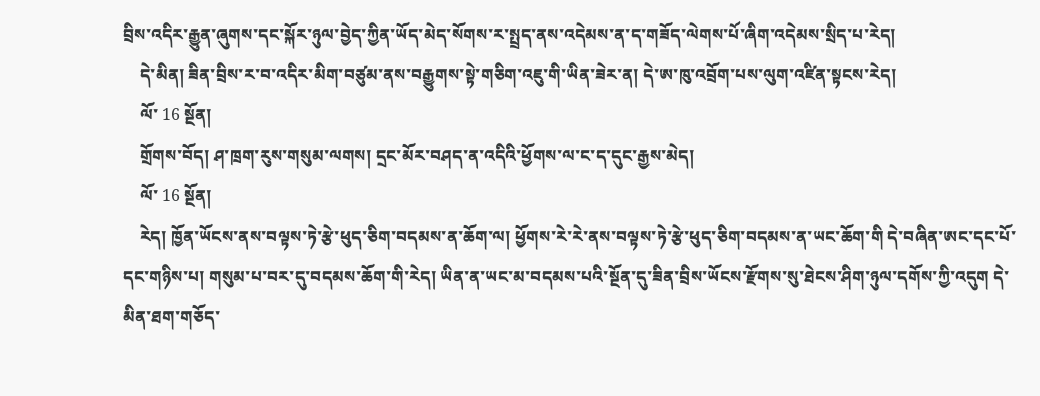བྲིས་འདིར་རྒྱུན་ཞུགས་དང་སྐོར་ཉུལ་བྱེད་ཀྱིན་ཡོད་མེད་སོགས་ར་སྤྲད་ནས་འདེམས་ན་ད་གཟོད་ལེགས་པོ་ཞིག་འདེམས་སྲིད་པ་རེད།
    དེ་མིན། ཟིན་བྲིས་ར་བ་འདིར་མིག་བཙུམ་ནས་བརྒྱུགས་སྟེ་གཅིག་འཇུ་གི་ཡིན་ཟེར་ན། དེ་ཨ་ཁུ་འབྲོག་པས་ལུག་འཛིན་སྟངས་རེད།
    ལོ་ 16 སྔོན།
    གྲོགས་བོད། ཤ་ཁྲག་རུས་གསུམ་ལགས། དྲང་མོར་བཤད་ན་འདིའི་ཕྱོགས་ལ་ང་ད་དུང་རྒྱས་མེད།
    ལོ་ 16 སྔོན།
    རེད། ཁྱོན་ཡོངས་ནས་བལྟས་ཏེ་རྩེ་ཕུད་ཅིག་བདམས་ན་ཆོག་ལ། ཕྱོགས་རེ་རེ་ནས་བལྟས་ཏེ་རྩེ་ཕུད་ཅིག་བདམས་ན་ཡང་ཆོག་གི དེ་བཞིན་ཨང་དང་པོ་དང་གཉིས་པ། གསུམ་པ་བར་དུ་བདམས་ཆོག་གི་རེད། ཡིན་ན་ཡང་མ་བདམས་པའི་སྔོན་དུ་ཟིན་བྲིས་ཡོངས་རྫོགས་སུ་ཐེངས་ཤིག་ཉུལ་དགོས་ཀྱི་འདུག དེ་མིན་ཐག་གཅོད་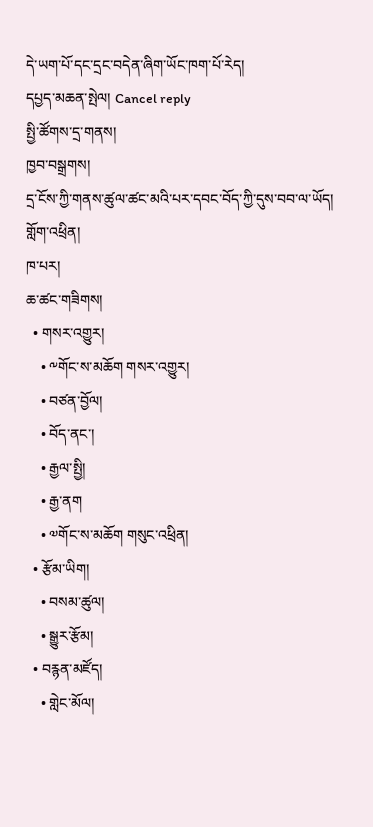དེ་ཡག་པོ་དང་དྲང་བདེན་ཞིག་ཡོང་ཁག་པོ་རེད།
དཔྱད་མཆན་སྤེལ། Cancel reply
སྤྱི་ཚོགས་དྲ་གནས།
ཁྱབ་བསྒྲགས།
དྲ་ངོས་ཀྱི་གནས་ཚུལ་ཚང་མའི་པར་དབང་བོད་ཀྱི་དུས་བབ་ལ་ཡོད།
གློག་འཕྲིན།
ཁ་པར།
ཆ་ཚང་གཟིགས།
  • གསར་འགྱུར།
    • ༸གོང་ས་མཆོག གསར་འགྱུར།
    • བཙན་བྱོལ།
    • བོད་ནང་།
    • རྒྱལ་སྤྱི།
    • རྒྱ་ནག
    • ༧གོང་ས་མཆོག གསུང་འཕྲིན།
  • རྩོམ་ཡིག།
    • བསམ་ཚུལ།
    • སྒྱུར་རྩོམ།
  • བརྙན་མཛོད།
    • གླེང་མོལ།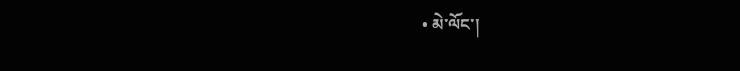• མེ་ལོང་།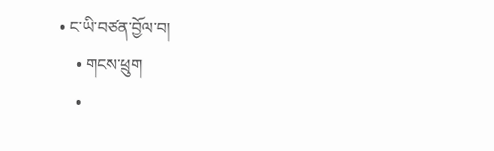• ང་ཡི་བཙན་བྱོལ་བ།
    • གངས་ཕྲུག
    •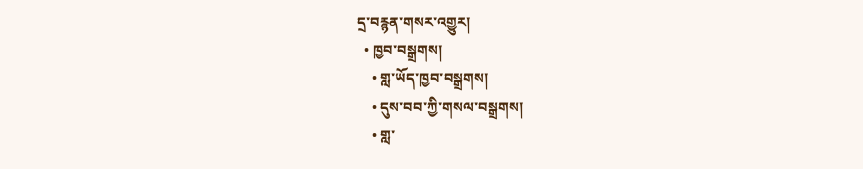དྲ་བརྙན་གསར་འགྱུར།
  • ཁྱབ་བསྒྲགས།
    • གླ་ཡོད་ཁྱབ་བསྒྲགས།
    • དུས་བབ་ཀྱི་གསལ་བསྒྲགས།
    • གླ་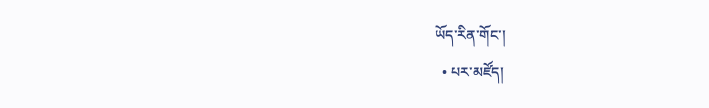ཡོད་རིན་གོང་།
  • པར་མཛོད།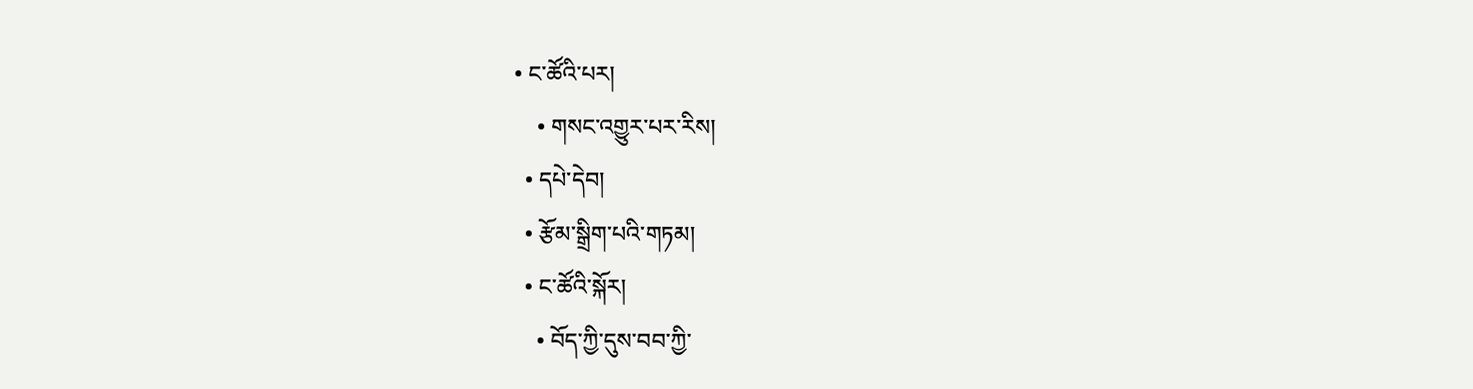• ང་ཚོའི་པར།
    • གསང་འགྱུར་པར་རིས།
  • དཔེ་དེབ།
  • རྩོམ་སྒྲིག་པའི་གཏམ།
  • ང་ཚོའི་སྐོར།
    • བོད་ཀྱི་དུས་བབ་ཀྱི་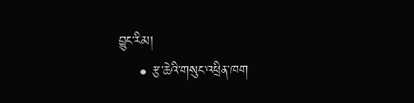བྱུང་རིམ།
    • རྩ་ཆེའི་གསུང་འཕྲིན་ཁག